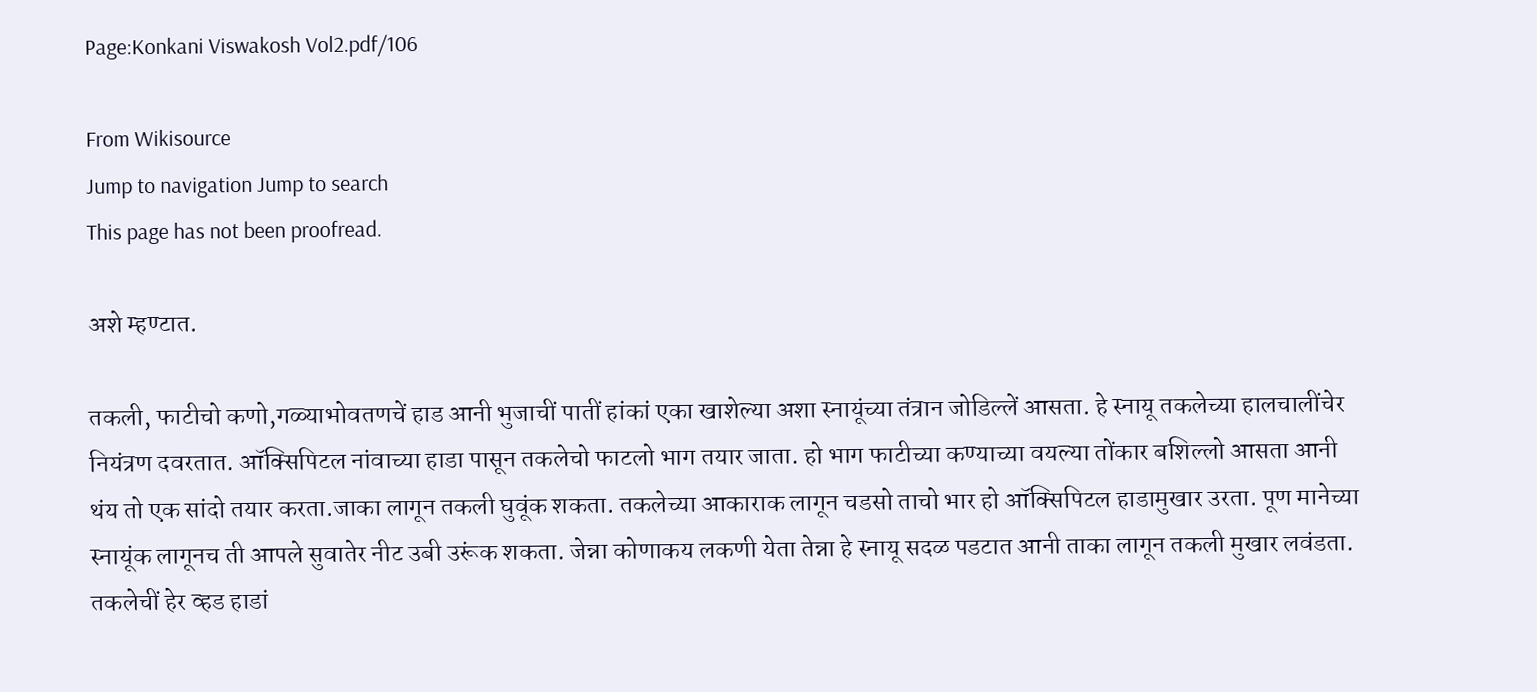Page:Konkani Viswakosh Vol2.pdf/106

From Wikisource
Jump to navigation Jump to search
This page has not been proofread.

अशे म्हण्टात.

तकली, फाटीचो कणो,गळ्याभोवतणचें हाड आनी भुजाचीं पातीं हांकां एका खाशेल्या अशा स्नायूंच्या तंत्रान जोडिल्लें आसता. हे स्नायू तकलेच्या हालचालींचेर नियंत्रण दवरतात. ऑक्सिपिटल नांवाच्या हाडा पासून तकलेचो फाटलो भाग तयार जाता. हो भाग फाटीच्या कण्याच्या वयल्या तोंकार बशिल्लो आसता आनी थंय तो एक सांदो तयार करता.जाका लागून तकली घुवूंक शकता. तकलेच्या आकाराक लागून चडसो ताचो भार हो ऑक्सिपिटल हाडामुखार उरता. पूण मानेच्या स्नायूंक लागूनच ती आपले सुवातेर नीट उबी उरूंक शकता. जेन्ना कोणाकय लकणी येता तेन्ना हे स्नायू सदळ पडटात आनी ताका लागून तकली मुखार लवंडता. तकलेचीं हेर व्हड हाडां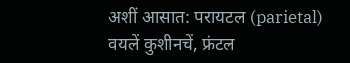अशीं आसात: परायटल (parietal) वयलें कुशीनचें, फ्रंटल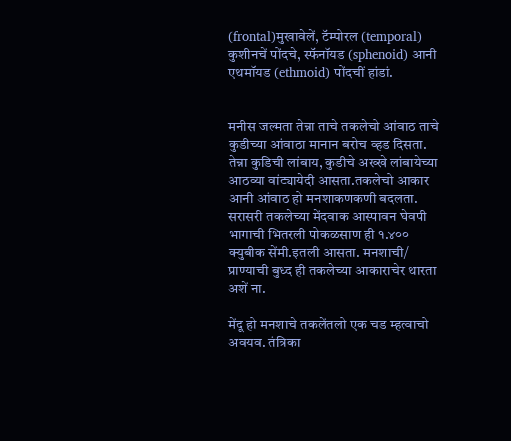(frontal)मुखावेलें, टॅम्पोरल (temporal) कुशीनचें पोंदचे, स्फॅनॉयड (sphenoid) आनी एथमॉयड (ethmoid) पोंदचीं हांडां.


मनीस जल्मता तेन्ना ताचे तकलेचो आंवाठ ताचे कुडीच्या आंवाठा मानान बरोच व्हड दिसता. तेन्ना कुडिची लांबाय, कुडीचे अख्खे लांबायेच्या आठव्या वांट्यायेदी आसता.तकलेचो आकार आनी आंवाठ हो मनशाकणकणी बदलता. सरासरी तकलेच्या मेंदवाक आस्पावन घेवपी भागाची भितरली पोकळसाण ही १.४०० क्युबीक सेंमी.इतली आसता. मनशाची/ प्राण्याची बुध्द ही तकलेच्या आकाराचेर थारता अशें ना.

मेंदू हो मनशाचे तकलेंतलो एक चड म्हत्वाचो अवयव. तंत्रिका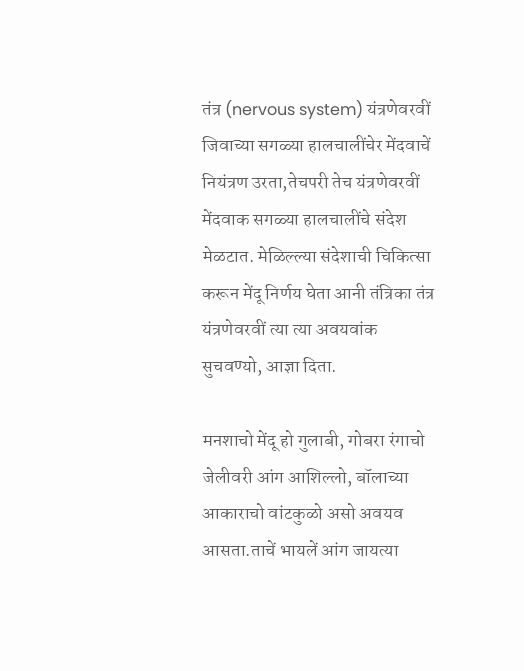तंत्र (nervous system) यंत्रणेवरवीं जिवाच्या सगळ्या हालचालींचेर मेंदवाचें नियंत्रण उरता,तेचपरी तेच यंत्रणेवरवीं मेंदवाक सगळ्या हालचालींचे संदेश मेळटात. मेळिल्ल्या संदेशाची चिकित्सा करून मेंदू निर्णय घेता आनी तंत्रिका तंत्र यंत्रणेवरवीं त्या त्या अवयवांक सुचवण्यो, आज्ञा दिता.

मनशाचो मेंदू हो गुलाबी, गोबरा रंगाचो जेलीवरी आंग आशिल्लो, बॉलाच्या आकाराचो वांटकुळो असो अवयव आसता.ताचें भायलें आंग जायत्या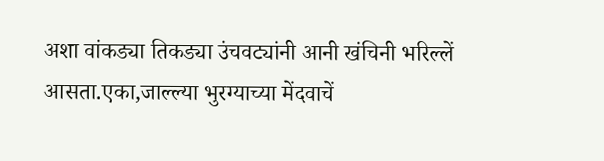अशा वांकड्या तिकड्या उंचवट्यांनी आनी खंचिनी भरिल्लें आसता.एका,जाल्ल्या भुरग्याच्या मेंदवाचें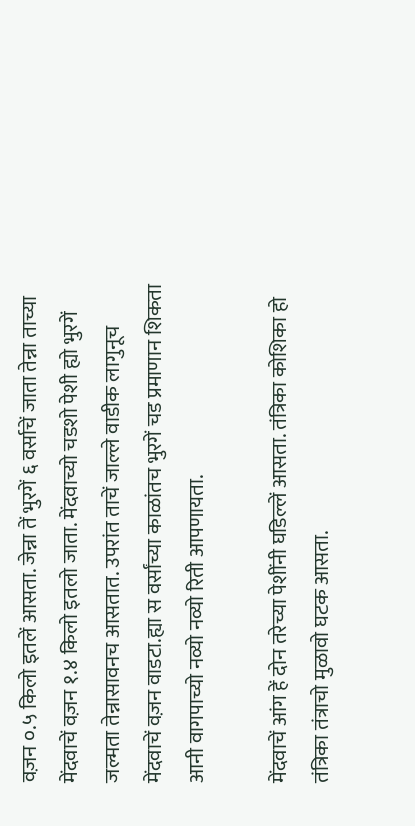वज़न ०.५ किलो इतलें आसता. जेन्ना तें भुरगें ६ वर्साचें जाता तेन्ना ताच्या मेंदवाचें वज़न १.४ किलो इतलो जाता. मेंदवाच्यो चडशो पेशी ह्यो भुरगें जल्मता तेन्नासावनच आसतात. उपरांत ताचें जाल्ले वाडीक लागुनूच मेंदवाचें वज़न वाडटा.ह्या स वर्सांच्या काळांतच भुरगें चड प्रमाणान शिकता आनी वागपाच्यो नव्यो नव्यो रिती आपणायता.

मेंदवाचें आंग हें दोन तरेच्या पेशींनी घडिल्लें आसता. तंत्रिका कोशिका हो तंत्रिका तंत्राचो मुळावो घटक आसता.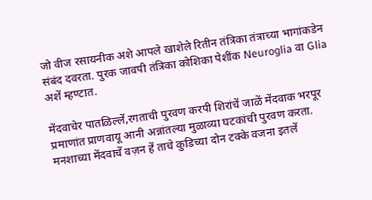जो वीज रसायनीक अशे आपले खाशेले रितीन तंत्रिका तंत्राच्या भागांकडेन संबंद दवरता. पुरक जावपी तंत्रिका कोशिका पेशींक Neuroglia वा Glia अशें म्हण्टात.

मेंदवाचेर पातळिल्लें,रगताची पुरवण करपी शिरांचें जाळें मेंदवाक भरपूर प्रमाणांत प्राणवायू आनी अन्नांतल्या मुळाव्या घटकांची पुरवण करता. मनशाच्या मेंदवाचें वज़न हें ताचे कुडिच्या दोन टक्के वजना इतलें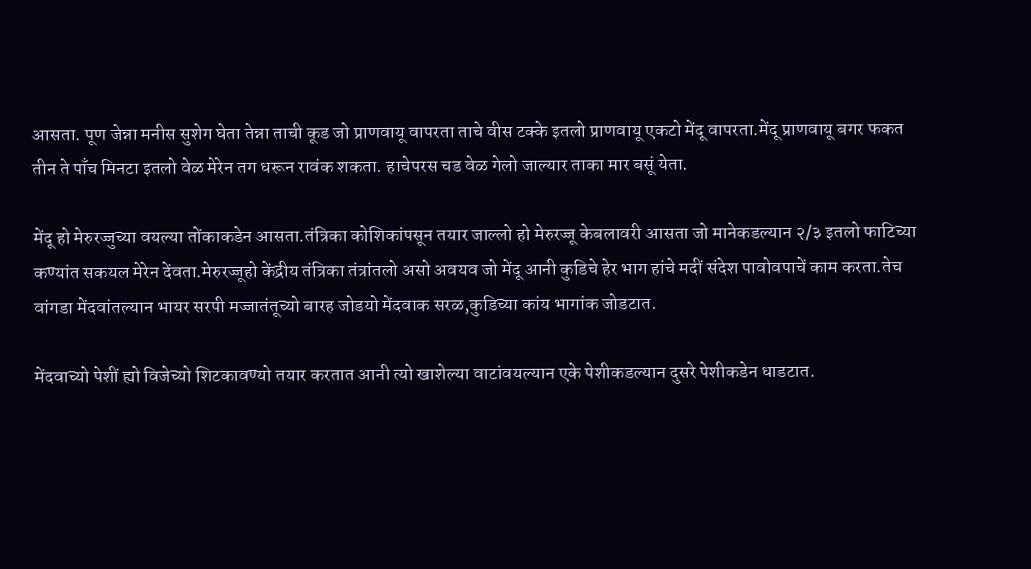आसता. पूण जेन्ना मनीस सुशेग घेता तेन्ना ताची कूड जो प्राणवायू वापरता ताचे वीस टक्के इतलो प्राणवायू एकटो मेंदू वापरता.मेंदू प्राणवायू बगर फकत तीन ते पाँच मिनटा इतलो वेळ मेरेन तग धरून रावंक शकता. हाचेपरस चड वेळ गेलो जाल्यार ताका मार बसूं येता.

मेंदू हो मेरुरज्जुच्या वयल्या तोंकाकडेन आसता.तंत्रिका कोशिकांपसून तयार जाल्लो हो मेरुरज्जू केबलावरी आसता जो मानेकडल्यान २/३ इतलो फाटिच्या कण्यांत सकयल मेरेन देंवता.मेरुरज्जूहो केंद्रीय तंत्रिका तंत्रांतलो असो अवयव जो मेंदू आनी कुडिचे हेर भाग हांचे मदीं संदेश पावोवपाचें काम करता.तेच वांगडा मेंदवांतल्यान भायर सरपी मज्जातंतूच्यो बारह जोडयो मेंदवाक सरळ,कुडिच्या कांय भागांक जोडटात.

मेंदवाच्यो पेशीं ह्यो विजेच्यो शिटकावण्यो तयार करतात आनी त्यो खाशेल्या वाटांवयल्यान एके पेशीकडल्यान दुसरे पेशीकडेन धाडटात.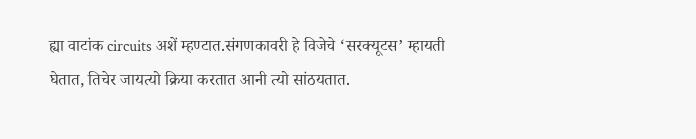ह्या वाटांक circuits अशें म्हण्टात.संगणकावरी हे विजेचे ‘सरक्यूटस’ म्हायती घेतात, तिचेर जायत्यो क्रिया करतात आनी त्यो सांठयतात.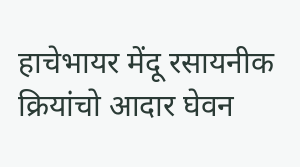हाचेभायर मेंदू रसायनीक क्रियांचो आदार घेवन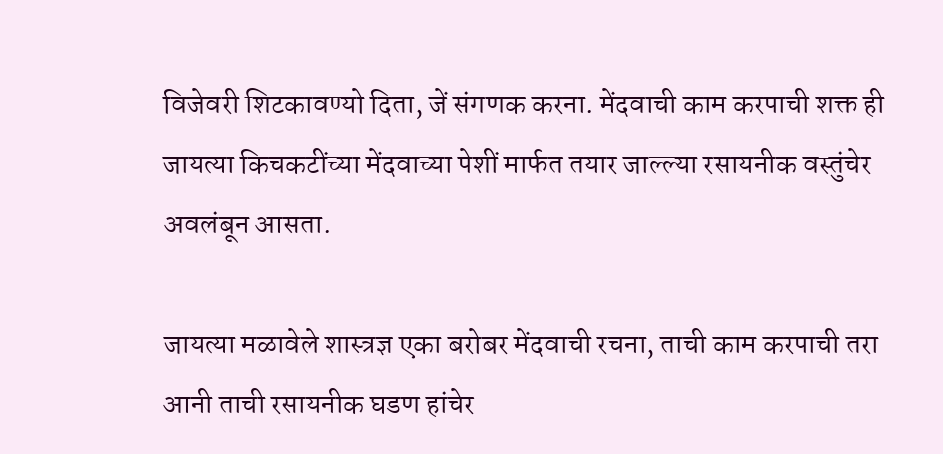विजेवरी शिटकावण्यो दिता, जें संगणक करना. मेंदवाची काम करपाची शक्त ही जायत्या किचकटींच्या मेंदवाच्या पेशीं मार्फत तयार जाल्ल्या रसायनीक वस्तुंचेर अवलंबून आसता.

जायत्या मळावेले शास्त्रज्ञ एका बरोबर मेंदवाची रचना, ताची काम करपाची तरा आनी ताची रसायनीक घडण हांचेर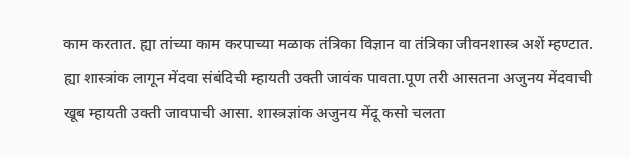काम करतात. ह्या तांच्या काम करपाच्या मळाक तंत्रिका विज्ञान वा तंत्रिका जीवनशास्त्र अशें म्हण्टात. ह्या शास्त्रांक लागून मेंदवा संबंदिची म्हायती उक्ती जावंक पावता.पूण तरी आसतना अजुनय मेंदवाची खूब म्हायती उक्ती जावपाची आसा. शास्त्रज्ञांक अजुनय मेंदू कसो चलता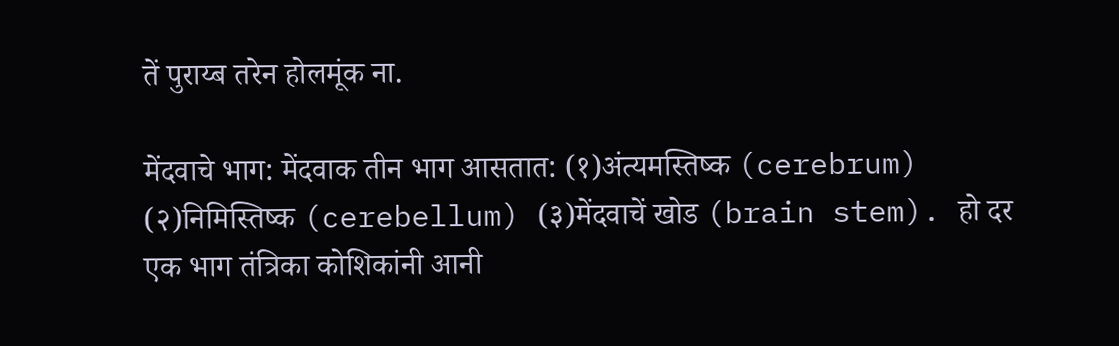तें पुराय्ब तरेन होलमूंक ना.

मेंदवाचे भाग: मेंदवाक तीन भाग आसतात: (१)अंत्यमस्तिष्क (cerebrum) (२)निमिस्तिष्क (cerebellum) (३)मेंदवाचें खोड (brain stem). हो दर एक भाग तंत्रिका कोशिकांनी आनी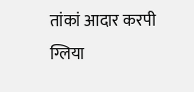तांकां आदार करपी ग्लिया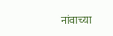नांवाच्या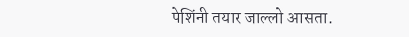पेशिंनी तयार जाल्लो आसता.